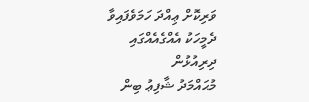ވަރިކޮށް ޢިއްދަ ހަމަވެފައިވާ ދެމީހަކު އެއްގެއެއްގައި ދިރިއުޅުން
މުޙައްމަދު ޝާފިޢު ބިން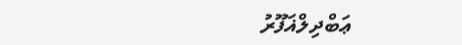ޢަބްދިލްޣަފޫރު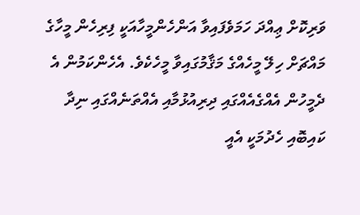ވަރިކޮށް ޢިއްދަ ހަމަވެފައިވާ އަންހެންމީހާއަކީ ފިރިހެން މީހާގެ މައްޗަށް ހިލޭ މީހެއްގެ މަޤާމުގައިވާ މީހެކެވެ. އެހެންކަމުން އެ ދެމީހުން އެއްގެއެއްގައި ދިރިއުޅުމާއި އެއްތަނެއްގައި ނިދާ ކައިބޮއި ހެދުމަކީ އެއީ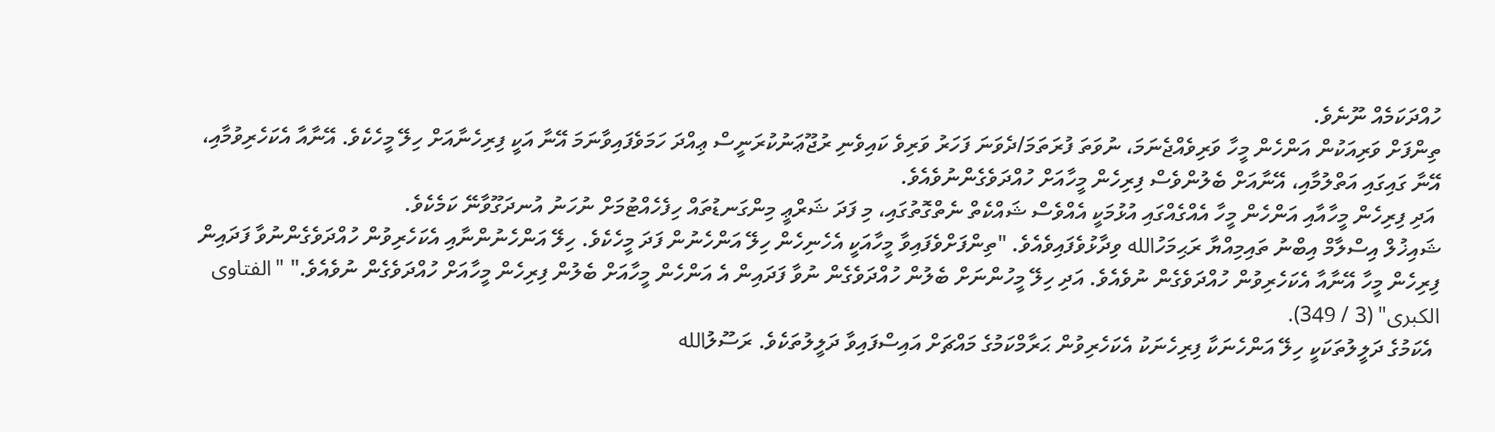ހުއްދަކަމެއް ނޫނެވެ.
ތިންފަށް ވަރިއަކުން އަންހެން މީހާ ވަރިވެއްޖެނަމަ، ނުވަތަ ފުރަތަމަ/ދެވަނަ ފަހަރު ވަރިވެ ކައިވެނި ރުޖޫޢަނުކުރަނީސް ޢިއްދަ ހަމަވެފައިވާނަމަ އޭނާ އަކީ ފިރިހެނާއަށް ހިލޭ މީހެކެވެ. އޭނާއާ އެކަހެރިވުމާއި، އޭނާ ގައިގައި އަތްލުމާއި، އޭނާއަށް ބެލުންވެސް ފިރިހެން މީހާއަށް ހުއްދަވެގެންނުވެއެވެ.
 އަދި ފިރިހެން މީހާއާއި އަންހެން މީހާ އެއްގެއްގައި އުޅުމަކީ އެއްވެސް ޝައްކެތް ނެތްގޮތުގައި، މި ފަދަ ޝަރްޢީ މިންގަނޑުތައް ހިފެހެއްޓުމަށް ނުހަނު އުނދަގޫވާނޭ ކަމެކެވެ.
ޝައިޚުލް އިސްލާމް އިބްނު ތައިމިއްޔާ ރަޙިމަހުالله ވިދާޅުވެފައިވެއެވެ. "ތިންފަށްވެފައިވާ މީހާއަކީ އެހެނިހެން ހިލޭ އަންހެނުން ފަދަ މީހެކެވެ. ހިލޭ އަންހެނުންނާއި އެކަހެރިވުން ހުއްދަވެގެންނުވާ ފަދައިން ފިރިހެން މީހާ އޭނާއާ އެކަހެރިވުން ހުއްދަވެގެން ނުވެއެވެ. އަދި ހިލޭ މީހުންނަށް ބެލުން ހުއްދަވެގެން ނުވާ ފަދައިން އެ އަންހެން މީހާއަށް ބެލުން ފިރިހެން މީހާއަށް ހުއްދަވެގެން ނުވެއެވެ." "الفتاوى الكبرى" (3 / 349).
 އެކަމުގެ ދަލީލުތަކަކީ ހިލޭ އަންހެނަކާ ފިރިހެނަކު އެކަހެރިވުން ޙަރާމްކަމުގެ މައްޗަށް އައިސްފައިވާ ދަލީލުތަކެވެ. ރަސޫލުالله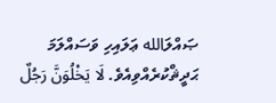ޞައްލަالله ޢަލައިހި ވަސައްލަމަ ޙަދީޘްކުރެއްވިއެވެ. لَا يَخْلُوَنَّ رَجُلٌ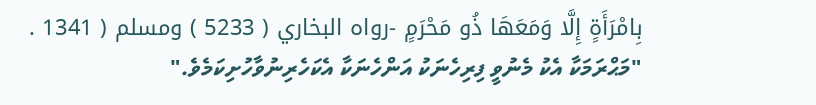بِامْرَأَةٍ إِلَّا وَمَعَهَا ذُو مَحْرَمٍ -رواه البخاري ( 5233 ) ومسلم ( 1341 . "މަޙްރަމަކާ އެކު މެނުވީ ފިރިހެނަކު އަންހެނަކާ އެކަހެރިނުވާހުށިކަމެވެ."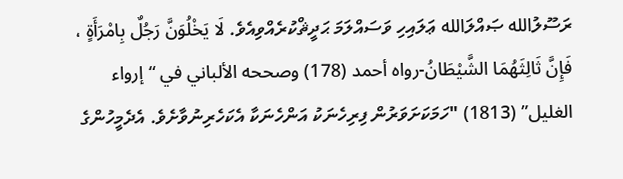ރަސޫލުالله ޞައްލަالله ޢަލައިހި ވަސައްލަމަ ޙަދީޘްކުރެއްވިއެވެ. لَا يَخْلُوَنَّ رَجُلٌ بِامْرَأَةٍ ، فَإِنَّ ثَالِثَهُمَا الشَّيْطَانُ-رواه أحمد (178) وصححه الألباني في “إرواء الغليل” (1813) "ހަމަކަށަވަރުން ފިރިހެނަކު އަންހެނަކާ އެކަހެރިނުވާށެވެ. އެދެމީހުންގެ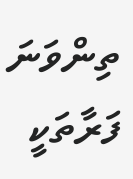ތިންވަނަ ފަރާތަކީ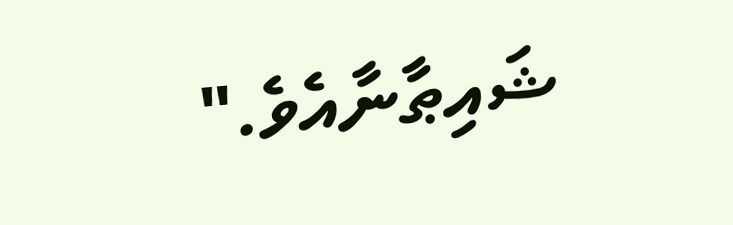ޝައިޠާނާއެވެ."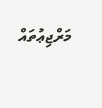މަރްޖިޢުތައް